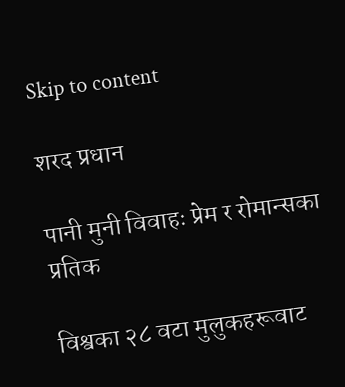Skip to content

शरद प्रधान

पानी मुनी विवाहः प्रेम र रोमान्सका प्रतिक

विश्वका २८ वटा मुलुकहरूवाट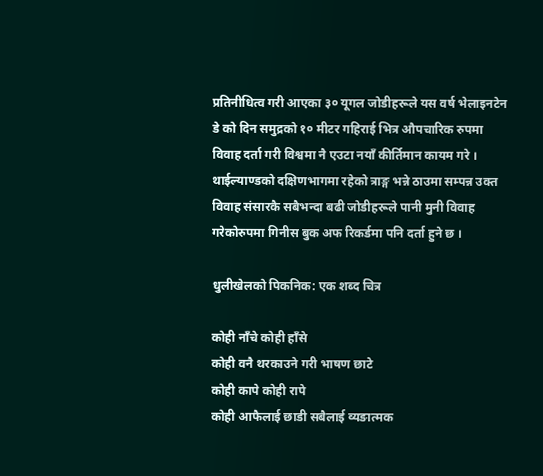प्रतिनीधित्व गरी आएका ३० यूगल जोडीहरूले यस वर्ष भेलाइनटेन डे को दिन समुद्रको १० मीटर गहिराई भित्र औपचारिक रुपमा विवाह दर्ता गरी विश्वमा नै एउटा नयाँ कीर्तिमान कायम गरे । थाईल्याण्डको दक्षिणभागमा रहेको त्राङ्ग भन्ने ठाउमा सम्पन्न उक्त विवाह संसारकै सबैभन्दा बढी जोडीहरूले पानी मुनी विवाह गरेकोरुपमा गिनीस बुक अफ रिकर्डमा पनि दर्ता हुने छ ।

धुलीखेलको पिकनिक: एक शब्द चित्र

कोही नाँचे कोही हाँसे
कोही वनै थरकाउने गरी भाषण छाटे
कोही कापे कोही रापे
कोही आफैलाई छाडी सबैलाई व्यङात्मक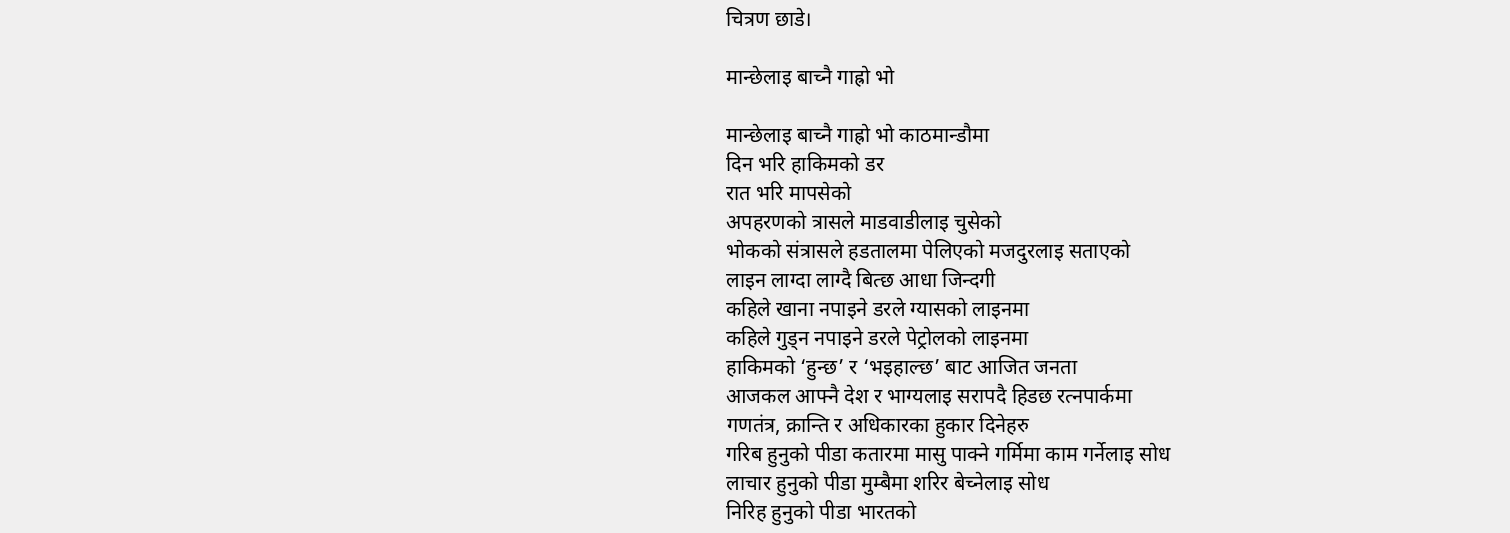चित्रण छाडे।

मान्छेलाइ बाच्नै गाह्रो भो

मान्छेलाइ बाच्नै गाह्रो भो काठमान्डौमा
दिन भरि हाकिमको डर
रात भरि मापसेको
अपहरणको त्रासले माडवाडीलाइ चुसेको
भोकको संत्रासले हडतालमा पेलिएको मजदुरलाइ सताएको
लाइन लाग्दा लाग्दै बित्छ आधा जिन्दगी
कहिले खाना नपाइने डरले ग्यासको लाइनमा
कहिले गुड्न नपाइने डरले पेट्रोलको लाइनमा
हाकिमको ‘हुन्छ’ र ‘भइहाल्छ’ बाट आजित जनता
आजकल आफ्नै देश र भाग्यलाइ सरापदै हिडछ रत्नपार्कमा
गणतंत्र, क्रान्ति र अधिकारका हुकार दिनेहरु
गरिब हुनुको पीडा कतारमा मासु पाक्ने गर्मिमा काम गर्नेलाइ सोध
लाचार हुनुको पीडा मुम्बैमा शरिर बेच्नेलाइ सोध
निरिह हुनुको पीडा भारतको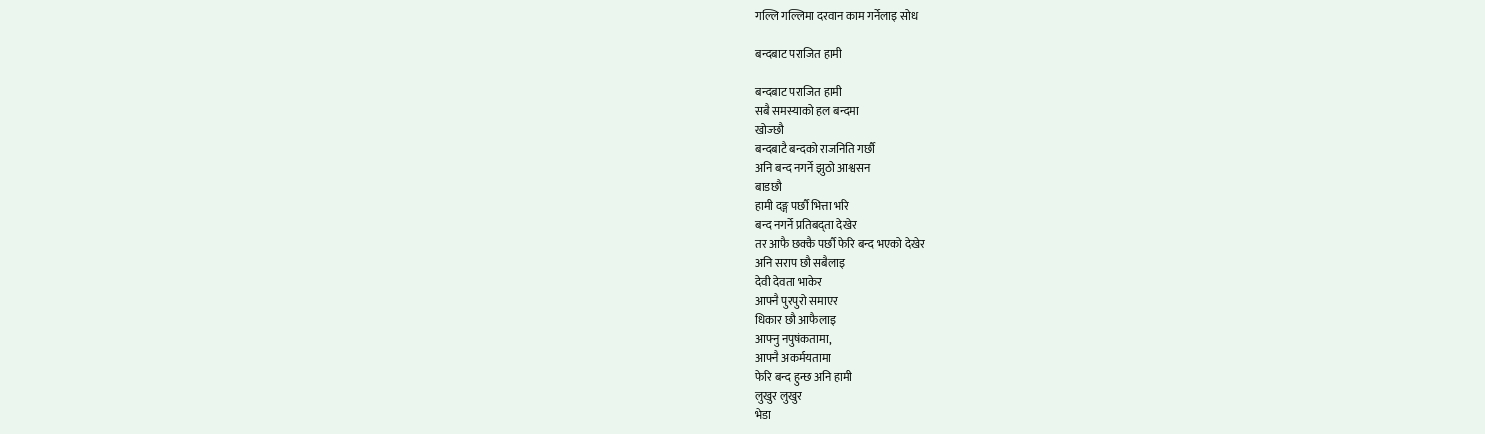गल्लि गल्लिमा दरवान काम गर्नेलाइ सोध

बन्दबाट पराजित हामी

बन्दबाट पराजित हामी
सबै समस्याको हल बन्दमा
खोज्छौ
बन्दबाटै बन्दको राजनिति गर्छौ
अनि बन्द नगर्ने झुठो आश्वसन
बाडछौ
हामी दङ्ग पर्छौ भित्ता भरि
बन्द नगर्ने प्रतिबद्ता देखेर
तर आफै छक्कै पर्छौ फेरि बन्द भएको देखेर
अनि सराप छौ सबैलाइ
देवी देवता भाकेर
आफ्नै पुरपुरो समाएर
धिकार छौ आफैलाइ
आफ्नु नपुषंकतामा,
आफ्नै अकर्मयतामा
फेरि बन्द हुन्छ अनि हामी
लुखुर लुखुर
भेडा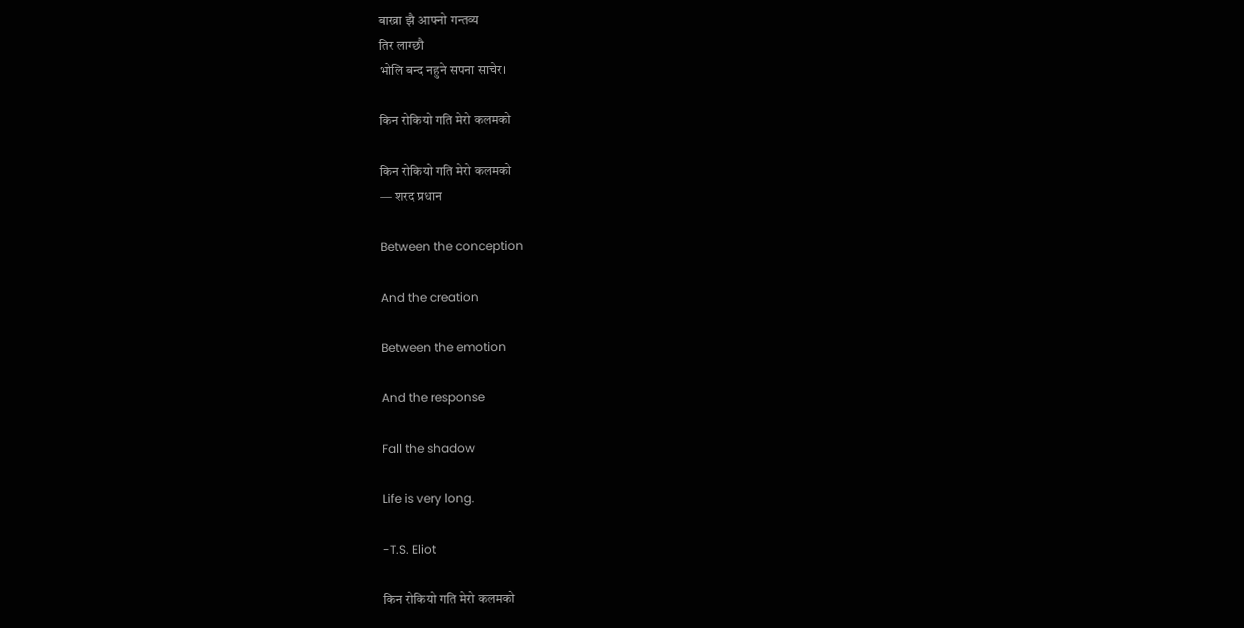बाख्रा झै आफ्नो गन्तव्य
तिर लाग्छौ
भोलि बन्द नहुने सपना साचेर।

किन रोकियो गति मेरो कलमको

किन रोकियो गति मेरो कलमको
— शरद प्रधान

Between the conception

And the creation

Between the emotion

And the response

Fall the shadow

Life is very long.

-T.S. Eliot

किन रोकियो गति मेरो कलमको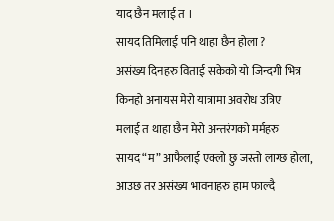याद छैन मलाई त ।
सायद तिमिलाई पनि थाहा छैन होला ?
असंख्य दिनहरु विताई सकेको यो जिन्दगी भित्र
किनहो अनायस मेरो यात्रामा अवरोध उत्रिए
मलाई त थाहा छैन मेरो अन्तरंगको मर्महरु
सायद “म” आफैलाई एक्लो छु जस्तो लाग्छ होला,
आउछ तर असंख्य भावनाहरु हाम फाल्दै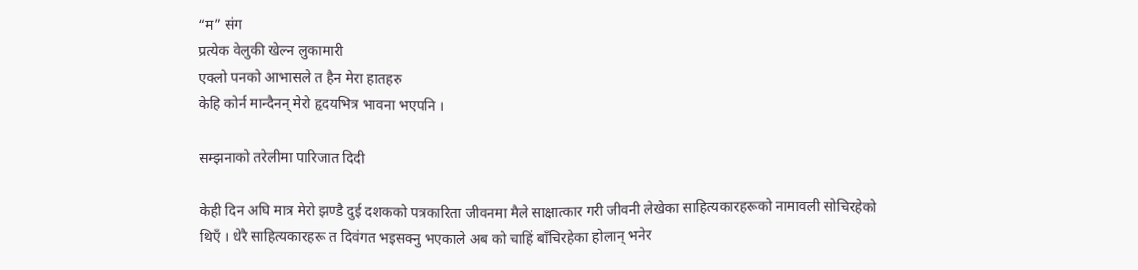“म” संग
प्रत्येक वेलुकी खेल्न लुकामारी
एक्लो पनको आभासले त हैन मेरा हातहरु
केहि कोर्न मान्दैनन् मेरो हृदयभित्र भावना भएपनि ।

सम्झनाको तरेलीमा पारिजात दिदी

केही दिन अघि मात्र मेरो झण्डै दुई दशकको पत्रकारिता जीवनमा मैले साक्षात्कार गरी जीवनी लेखेका साहित्यकारहरूको नामावली सोचिरहेको थिएँ । धेरै साहित्यकारहरू त दिवंगत भइसक्नु भएकाले अब को चाहिं बाँचिरहेका होलान् भनेर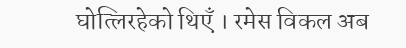घोत्लिरहेको थिएँ । रमेस विकल अब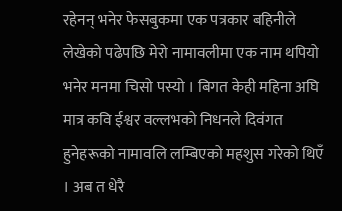रहेनन् भनेर फेसबुकमा एक पत्रकार बहिनीले लेखेको पढेपछि मेरो नामावलीमा एक नाम थपियो भनेर मनमा चिसो पस्यो । बिगत केही महिना अघि मात्र कवि ईश्वर वल्लभको निधनले दिवंगत हुनेहरूको नामावलि लम्बिएको महशुस गरेको थिएँ । अब त धेरै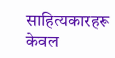साहित्यकारहरू केवल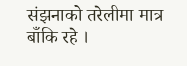संझनाको तरेलीमा मात्र बाँकि रहे ।